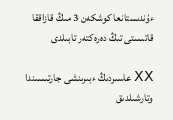ءۇندىستانعا كوشكەن 3 مىڭ قازاققا قاتىستى تىڭ دەرەكتەر تابىلدى

ⅩⅩ عاسىردىڭ ءبىرىنشى جارتىسىندا وتارشىلدىق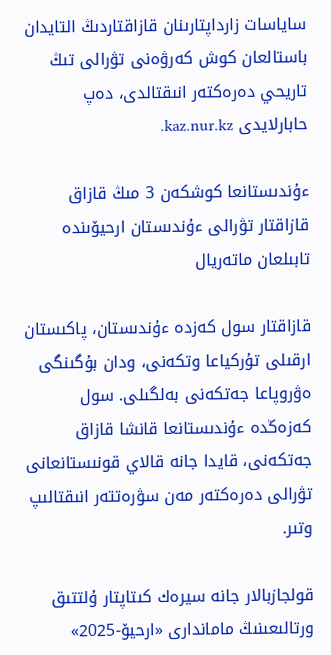ساياسات زارداپتارىنان قازاقتاردىڭ التايدان باستالعان كوش كەرۋەنى تۋرالى تىڭ تاريحي دەرەكتەر انىقتالدى، دەپ حابارلايدى kaz.nur.kz.

ءۇندىستانعا كوشكەن 3 مىڭ قازاق
قازاقتار تۋرالى ءۇندىستان ارحيۆىندە تابىلعان ماتەريال

قازاقتار سول كەزدە ءۇندىستان، پاكىستان ارقىلى تۇركياعا وتكەنى، ودان بۇگىنگى ەۋروپاعا جەتكەنى بەلگىلى. سول كەزەڭدە ءۇندىستانعا قانشا قازاق جەتكەنى، قايدا جانە قالاي قونىستانعانى تۋرالى دەرەكتەر مەن سۋرەتتەر انىقتالىپ وتىر.

قولجازبالار جانە سيرەك كىتاپتار ۇلتتىق ورتالىعىنىڭ ماماندارى «ارحيۆ-2025»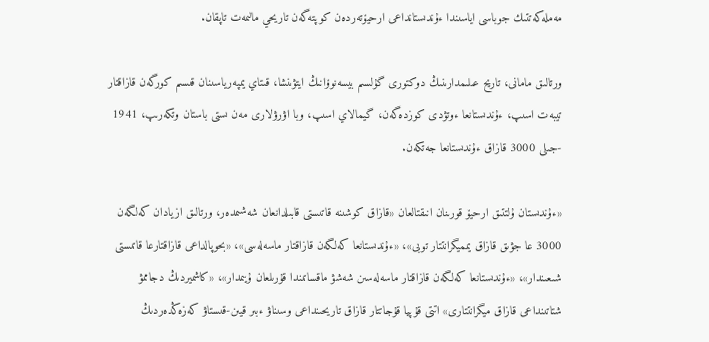مەملەكەتتىك جوباسى اياسىندا ءۇندىستانداعى ارحيۆتەردەن كوپتەگەن تاريحي مالىمەت تاپقان.

ورتالىق مامانى، تاريح عىلىمدارىنىڭ دوكتورى گۇلسىم بيسەنوۆانىڭ ايتۋىنشا، قىتاي يمپەرياسىنان قىسىم كورگەن قازاقتار تيبەت اسىپ، ءۇندىستانعا ءوتۋدى كوزدەگەن، گيمالاي اسىپ، وبا اۋرۋلارى مەن ىستى باستان وتكەرىپ، 1941 -جىلى 3000 قازاق ءۇندىستانعا جەتكەن.

«ءۇندىستان ۇلتتىق ارحيۆ قورىنان انىقتالعان «قازاق كوشىنە قاتىستى قابىلدانعان شەشىمدەر، ورتالىق ازيادان كەلگەن 3000 عا جۋىق قازاق يمميگرانتتار توبى»، «ءۇندىستانعا كەلگەن قازاقتار ماسەلەسى»، «بحوپالداعى قازاقتارعا قاتىستى شىعىندار»، «ءۇندىستانعا كەلگەن قازاقتار ماسەلەسىن شەشۋ ماقساتىندا قۇرىلعان ۇيىمدار»، «كاشميردىڭ دجاممۋ شتاتىنداعى قازاق ميگرانتتارى» اتتى قۇپيا قۇجاتتار قازاق تاريحىنداعى وسىناۋ ءبىر قيىن-قىستاۋ كەزەڭدەردىڭ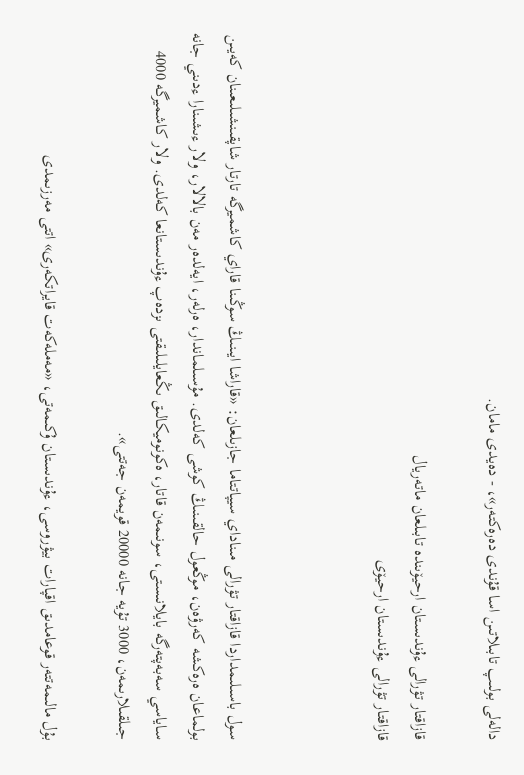دالەلى بولىپ تابىلاتىن اسا قۇندى دەرەكتەر»، - دەيدى مامان.

قازاقتار تۋرالى ءۇندىستان ارحيۆىندە تابىلعان ماتەريال
قازاقتار تۋرالى ءۇندىستان ارحيۆى



سول باسىلىمداردا قازاقتار تۋرالى مىناداي سيپاتتاما جازىلعان: «قاراشا ايىنىڭ سوڭىنا قاراي كاشميرگە تارتار شاپقىنشىلىعىنان كەيىن بولماعان ەرەكشە كەرۋەن، موڭعول حالقىنىڭ كوشى كەلدى. مۇسىلماندار، ەرلەر، ايەلدەر مەن بالالار، ولار ءىشىنارا ءدىني جانە ساياسي سەبەپتەرگە بايلانىستى، سونىمەن قاتار، ەكونوميكالىق ىڭعايلىلىقتى ىزدەپ ءۇندىستانعا كەلدى. ولار كاشميرگە 4000 جىلقىلارىمەن، 3000 تۇيە جانە 20000 قويمەن جەتتى».

بۇل مالىمەتتەر قوعامدىق اقپارات بيۋروسى، ءۇندىستان ۇكىمەتى، «مەملەكەت قايراتكەرى» اتتى مەرزىمدى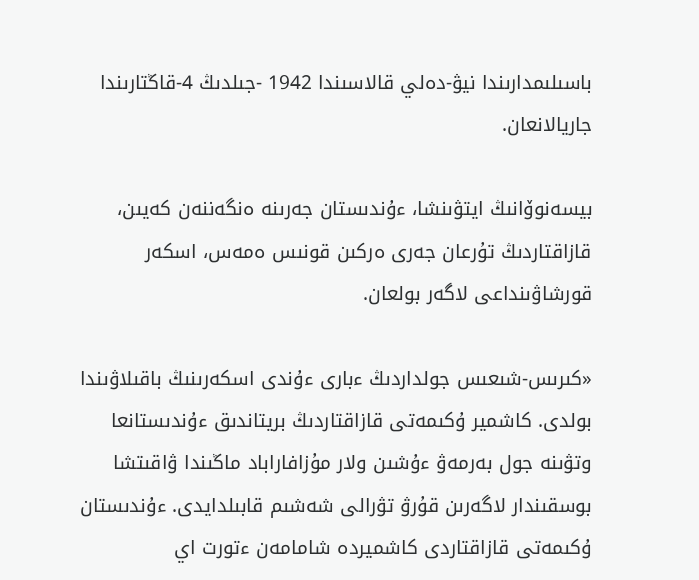باسىلىمدارىندا نيۋ-دەلي قالاسىندا 1942 -جىلدىڭ 4-قاڭتارىندا جاريالانعان.

بيسەنوۆانىڭ ايتۋىنشا، ءۇندىستان جەرىنە ەنگەننەن كەيىن، قازاقتاردىڭ تۇرعان جەرى ەركىن قونىس ەمەس، اسكەر قورشاۋىنداعى لاگەر بولعان.

«كىرىس-شىعىس جولداردىڭ ءبارى ءۇندى اسكەرىنىڭ باقىلاۋىندا بولدى. كاشمير ۇكىمەتى قازاقتاردىڭ بريتاندىق ءۇندىستانعا وتۋىنە جول بەرمەۋ ءۇشىن ولار مۇزافاراباد ماڭىندا ۋاقىتشا بوسقىندار لاگەرىن قۇرۋ تۋرالى شەشىم قابىلدايدى. ءۇندىستان ۇكىمەتى قازاقتاردى كاشميردە شامامەن ءتورت اي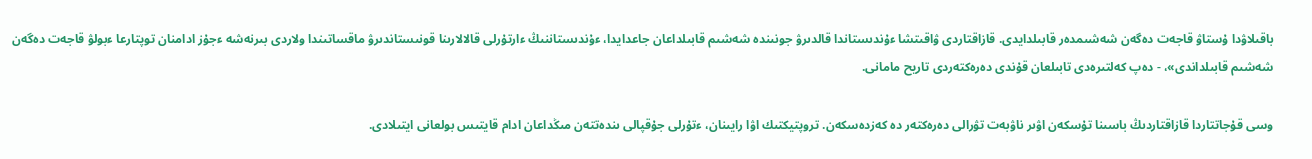باقىلاۋدا ۇستاۋ قاجەت دەگەن شەشىمدەر قابىلدايدى. قازاقتاردى ۋاقىتشا ءۇندىستاندا قالدىرۋ جونىندە شەشىم قابىلداعان جاعدايدا، ءۇندىستاننىڭ ءارتۇرلى قالالارىنا قونىستاندىرۋ ماقساتىندا ولاردى بىرنەشە ءجۇز ادامنان توپتارعا ءبولۋ قاجەت دەگەن شەشىم قابىلداندى»، - دەپ كەلتىرەدى تابىلعان قۇندى دەرەكتەردى تاريح مامانى.

وسى قۇجاتتاردا قازاقتاردىڭ باسىنا تۇسكەن اۋىر ناۋبەت تۋرالى دەرەكتەر دە كەزدەسكەن. تروپتيكتىك اۋا رايىنان، ءتۇرلى جۇقپالى ىندەتتەن مىڭداعان ادام قايتىس بولعانى ايتىلادى.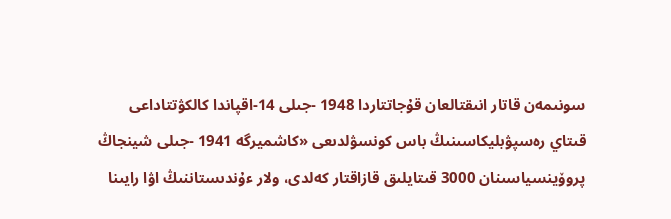سونىمەن قاتار انىقتالعان قۇجاتتاردا 1948 -جىلى 14-اقپاندا كالكۋتتاداعى قىتاي رەسپۋبليكاسىنىڭ باس كونسۋلدىعى «كاشميرگە 1941 -جىلى شينجاڭ پروۆينسياسىنان 3000 قىتايلىق قازاقتار كەلدى، ولار ءۇندىستاننىڭ اۋا رايىنا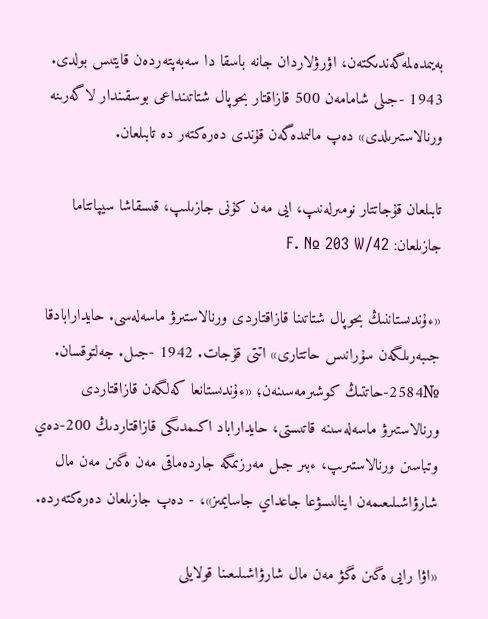بەيىمدەلمەگەندىكتەن، اۋرۋلاردان جانە باسقا دا سەبەپتەردەن قايتىس بولدى. 1943 -جىلى شامامەن 500 قازاقتار بحوپال شتاتىنداعى بوسقىندار لاگەرىنە ورنالاستىرىلدى» دەپ مالىمدەگەن قۇندى دەرەكتەر دە تابىلعان.

تابىلعان قۇجاتتار نومىرلەنىپ، ايى مەن كۇنى جازىلىپ، قىسقاشا سيپاتتاما جازىلعان: F. № 203 W/42

«ءۇندىستاننىڭ بحوپال شتاتىنا قازاقتاردى ورنالاستىرۋ ماسەلەسى. حايدارابادقا جىبەرىلگەن سۇرانىس حاتتارى» اتتى قۇجات. 1942 -جىل. جەلتوقسان. №2584-حاتتىڭ كوشىرمەسىنەن؛ «ءۇندىستانعا كەلگەن قازاقتاردى ورنالاستىرۋ ماسەلەسىنە قاتىستى، حايداراباد اكىمدىگى قازاقتاردىڭ 200-دەي وتباسىن ورنالاستىرىپ، ءبىر جىل مەرزىمگە جاردەماقى مەن ەگىن مەن مال شارۋاشىلىعىمەن اينالىسۋعا جاعداي جاسايمىز»، - دەپ جازىلعان دەرەكتەردە.

«اۋا رايى ەگىن ەگۋ مەن مال شارۋاشىلىعىنا قولايلى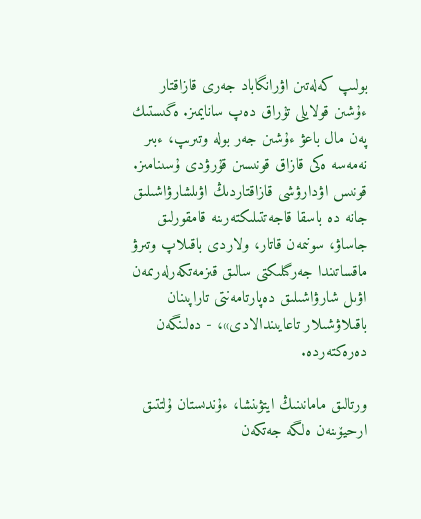بولىپ كەلەتىن اۋرانگاباد جەرى قازاقتار ءۇشىن قولايلى تۇراق دەپ سانايمىز. ەگىستىك پەن مال باعۋ ءۇشىن جەر بولە وتىرىپ، ءبىر نەمەسە ەكى قازاق قونىسىن قۇرۋدى ۇسىنامىز. قونىس اۋدارۋشى قازاقتاردىڭ اۋىلشارۋاشىلىق جانە دە باسقا قاجەتتىلىكتەرىنە قامقورلىق جاساۋ، سونىمەن قاتار، ولاردى باقىلاپ وتىرۋ ماقساتىندا جەرگىلىكتى سالىق قىزمەتكەرلەرىمەن اۋىل شارۋاشىلىق دەپارتامەنتى تاراپىنان باقىلاۋشىلار تاعايىندالادى»، - دەلىنگەن دەرەكتەردە.

ورتالىق مامانىنىڭ ايتۋىنشا، ءۇندىستان ۇلتتىق ارحيۆىنەن ەلگە جەتكەن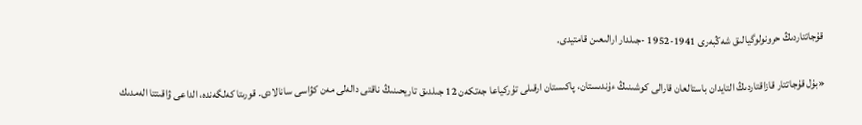قۇجاتتاردىڭ حرونولوگيالىق شەڭبەرى 1941-1952 -جىلدار ارالىعىن قامتيدى.

«بۇل قۇجاتتار قازاقتاردىڭ التايدان باستالعان قارالى كوشىنىڭ ءۇندىستان، پاكىستان ارقىلى تۇركياعا جەتكەن 12 جىلدىق تاريحىنىڭ ناقتى دالەلى مەن كۋاسى سانالادى. قورىتا كەلگەندە، الداعى ۋاقىتتا الەمدىك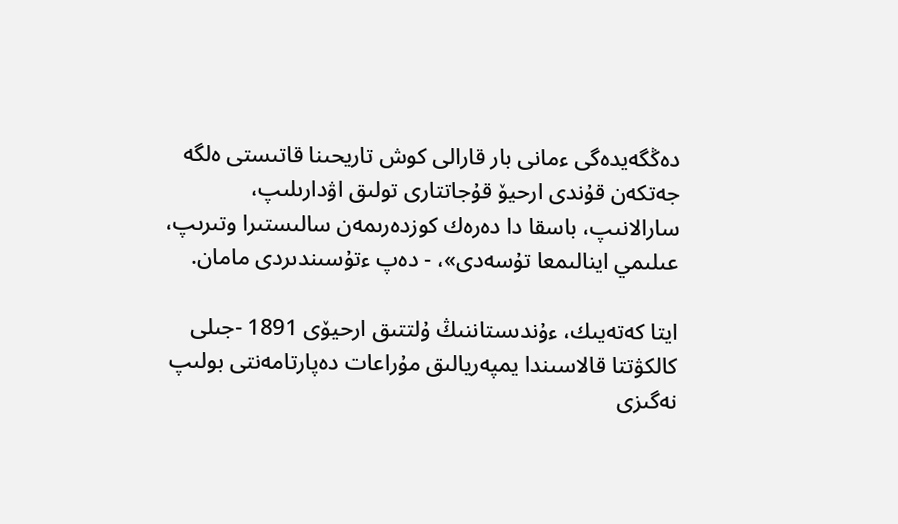دەڭگەيدەگى ءمانى بار قارالى كوش تاريحىنا قاتىستى ەلگە جەتكەن قۇندى ارحيۆ قۇجاتتارى تولىق اۋدارىلىپ، سارالانىپ، باسقا دا دەرەك كوزدەرىمەن سالىستىرا وتىرىپ، عىلىمي اينالىمعا تۇسەدى»، - دەپ ءتۇسىندىردى مامان.

ايتا كەتەيىك، ءۇندىستاننىڭ ۇلتتىق ارحيۆى 1891 -جىلى كالكۋتتا قالاسىندا يمپەريالىق مۇراعات دەپارتامەنتى بولىپ نەگىزى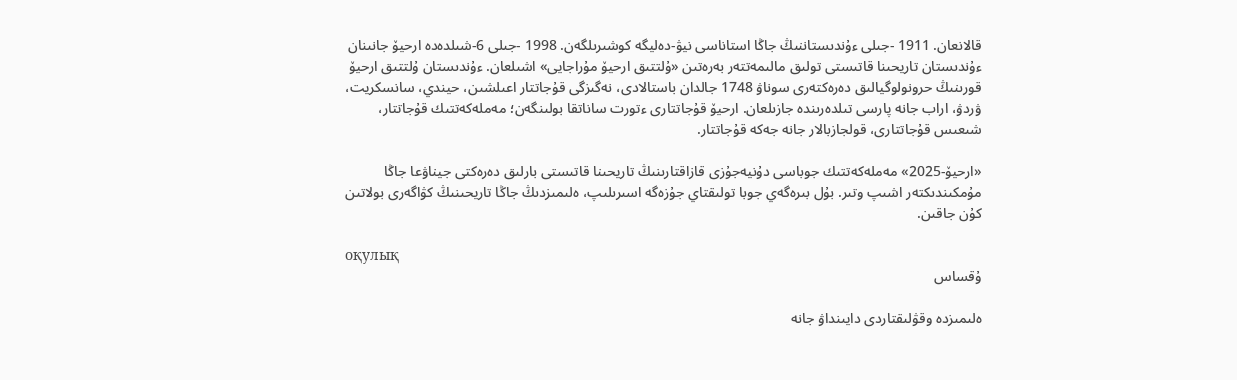قالانعان. 1911 -جىلى ءۇندىستاننىڭ جاڭا استاناسى نيۋ-دەليگە كوشىرىلگەن. 1998 -جىلى 6-شىلدەدە ارحيۆ جانىنان ءۇندىستان تاريحىنا قاتىستى تولىق مالىمەتتەر بەرەتىن «ۇلتتىق ارحيۆ مۇراجايى» اشىلعان. ءۇندىستان ۇلتتىق ارحيۆ قورىنىڭ حرونولوگيالىق دەرەكتەرى سوناۋ 1748 جالدان باستالادى، نەگىزگى قۇجاتتار اعىلشىن، حيندي، سانسكريت، ۋردۋ، اراب جانە پارسى تىلدەرىندە جازىلعان. ارحيۆ قۇجاتتارى ءتورت ساناتقا بولىنگەن؛ مەملەكەتتىك قۇجاتتار، شىعىس قۇجاتتارى، قولجازبالار جانە جەكە قۇجاتتار.

«ارحيۆ-2025» مەملەكەتتىك جوباسى دۇنيەجۇزى قازاقتارىنىڭ تاريحىنا قاتىستى بارلىق دەرەكتى جيناۋعا جاڭا مۇمكىندىكتەر اشىپ وتىر. بۇل بىرەگەي جوبا تولىقتاي جۇزەگە اسىرىلىپ، ەلىمىزدىڭ جاڭا تاريحىنىڭ كۋاگەرى بولاتىن كۇن جاقىن.

оқулық
ۇقساس

ەلىمىزدە وقۋلىقتاردى دايىنداۋ جانە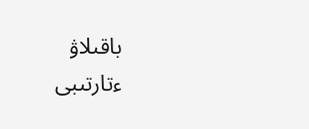باقىلاۋ ءتارتىبى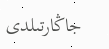جاڭارتىلدى